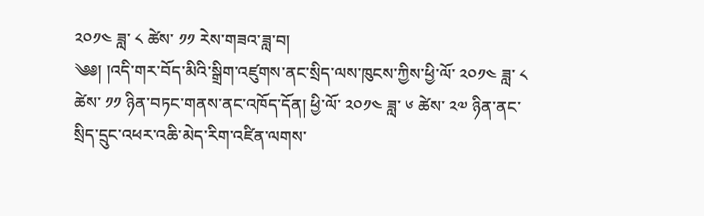༢༠༡༤ ཟླ་ ༨ ཚེས་ ༡༡ རེས་གཟའ་ཟླ་བ།
༄༅། །འདི་གར་བོད་མིའི་སྒྲིག་འཛུགས་ནང་སྲིད་ལས་ཁུངས་ཀྱིས་ཕྱི་ལོ་ ༢༠༡༤ ཟླ་ ༨ ཚེས་ ༡༡ ཉིན་བཏང་གནས་ནང་འཁོད་དོན། ཕྱི་ལོ་ ༢༠༡༤ ཟླ་ ༦ ཚེས་ ༢༧ ཉིན་ནང་སྲིད་དྲུང་འཕར་འཆི་མེད་རིག་འཛིན་ལགས་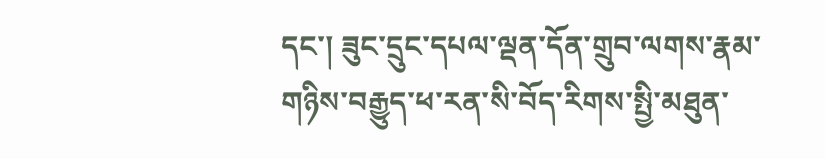དང་། ཟུང་དྲུང་དཔལ་ལྡན་དོན་གྲུབ་ལགས་རྣམ་གཉིས་བརྒྱུད་ཕ་རན་སི་བོད་རིགས་སྤྱི་མཐུན་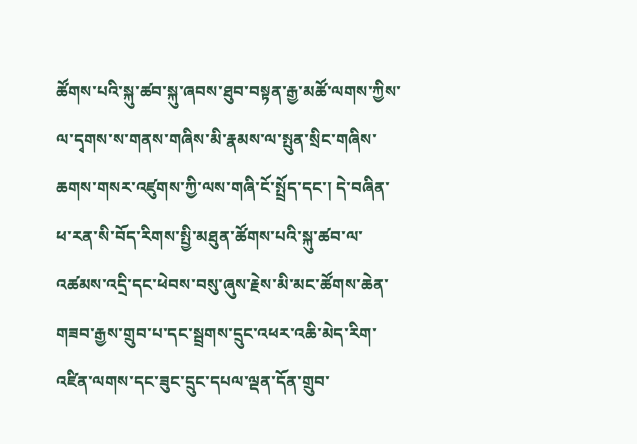ཚོགས་པའི་སྐུ་ཚབ་སྐུ་ཞབས་ཐུབ་བསྟན་རྒྱ་མཚོ་ལགས་ཀྱིས་ལ་དྭགས་ས་གནས་གཞིས་མི་རྣམས་ལ་སྤུན་སྲིང་གཞིས་ཆགས་གསར་འཛུགས་ཀྱི་ལས་གཞི་ངོ་སྤྲོད་དང་། དེ་བཞིན་ཕ་རན་སི་བོད་རིགས་སྤྱི་མཐུན་ཚོགས་པའི་སྐུ་ཚབ་ལ་འཚམས་འདྲི་དང་ཕེབས་བསུ་ཞུས་རྗེས་མི་མང་ཚོགས་ཆེན་གཟབ་རྒྱས་གྲུབ་པ་དང་སྦྲགས་དྲུང་འཕར་འཆི་མེད་རིག་འཛིན་ལགས་དང་ཟུང་དྲུང་དཔལ་ལྡན་དོན་གྲུབ་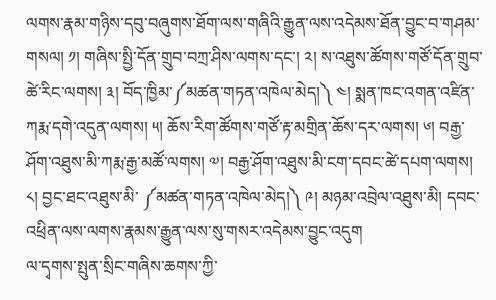ལགས་རྣམ་གཉིས་དབུ་བཞུགས་ཐོག་ལས་གཞིའི་རྒྱུན་ལས་འདེམས་ཐོན་བྱུང་བ་གཤམ་གསལ། ༡། གཞིས་སྤྱི་དོན་གྲུབ་བཀྲ་ཤིས་ལགས་དང་། ༢། ས་འཐུས་ཚོགས་གཙོ་དོན་གྲུབ་ཚེ་རིང་ལགས། ༣། བོད་ཁྱིམ་༼མཚན་གཏན་འཁེལ་མེད།༽ ༤། སྨན་ཁང་འགན་འཛིན་ཀརྨ་དགེ་འདུན་ལགས། ༥། ཆོས་རིག་ཚོགས་གཙོ་རྟ་མགྲིན་ཆོས་དར་ལགས། ༦། བརྒྱ་ཤོག་འཐུས་མི་ཀརྨ་རྒྱ་མཚོ་ལགས། ༧། བརྒྱ་ཤོག་འཐུས་མི་ངག་དབང་ཚེ་དཔག་ལགས། ༨། བྱང་ཐང་འཐུས་མི་ ༼མཚན་གཏན་འཁེལ་མེད།༽ ༩། མཉམ་འབྲེལ་འཐུས་མི། དབང་འཕྲིན་ལས་ལགས་རྣམས་རྒྱུན་ལས་སུ་གསར་འདེམས་བྱུང་འདུག
ལ་དྭགས་སྤུན་སྲིང་གཞིས་ཆགས་ཀྱི་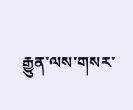རྒྱུན་ལས་གསར་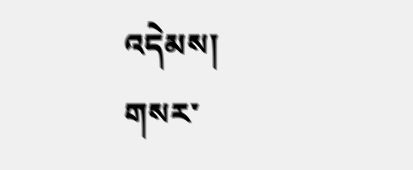འདེམས།
གསར་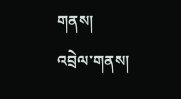གནས།
འབྲེལ་གནས།